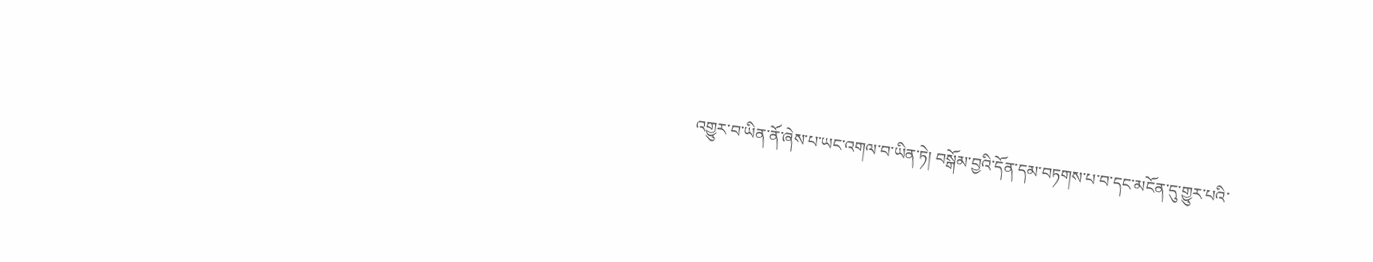འགྱུར་བ་ཡིན་ནོ་ཞེས་པ་ཡང་འགལ་བ་ཡིན་ཏེ། བསྒོམ་བྱའི་དོན་དམ་བཏགས་པ་བ་དང་མངོན་དུ་གྱུར་པའི་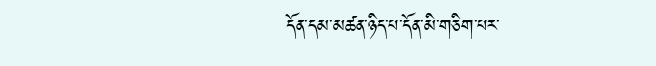དོན་དམ་མཚན་ཉིད་པ་དོན་མི་གཅིག་པར་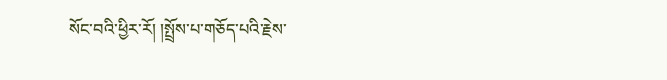སོང་བའི་ཕྱིར་རོ། །སྤྲོས་པ་གཅོད་པའི་རྗེས་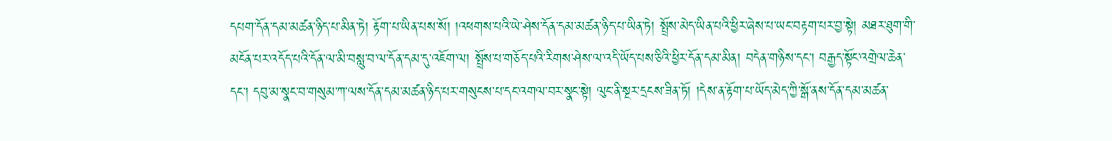དཔག་དོན་དམ་མཚན་ཉིད་པ་མིན་ཏེ། རྟོག་པ་ཡིན་པས་སོ། །འཕགས་པའི་ཡེ་ཤེས་དོན་དམ་མཚན་ཉིད་པ་ཡིན་ཏེ། སྤྲོས་མེད་ཡིན་པའི་ཕྱིར་ཞེས་པ་ཡང་བརྟག་པར་བྱ་སྟེ། མཐར་ཐུག་གི་མངོན་པར་འདོད་པའི་དོན་ལ་མི་བསླུ་བ་ལ་དོན་དམ་དུ་འཇོག་ལ། སྤྲོས་པ་གཅོད་པའི་རིགས་ཤེས་ལ་འདི་ཡོད་པས་ཅིའི་ཕྱིར་དོན་དམ་མིན། བདེན་གཉིས་དང་། བརྒྱད་སྟོང་འགྲེལ་ཆེན་དང་། དབུ་མ་སྣང་བ་གསུམ་ཀ་ལས་དོན་དམ་མཚན་ཉིད་པར་གསུངས་པ་དང་འགལ་བར་སྣང་སྟེ། ལུང་ནི་སྔར་དྲངས་ཟིན་ཏོ། །དེས་ན་རྟོག་པ་ཡོད་མེད་ཀྱི་སྒོ་ནས་དོན་དམ་མཚན་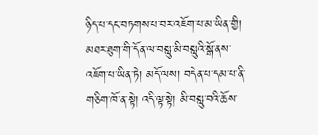ཉིད་པ་དང་བཏགས་པ་བར་འཇོག་པ་མ་ཡིན་གྱི། མཐར་ཐུག་གི་དོན་ལ་བསླུ་མི་བསླུའི་སྒོ་ནས་འཇོག་པ་ཡིན་ཏེ། མདོ་ལས། བདེན་པ་དམ་པ་ནི་གཅིག་ཁོ་ན་སྟེ། འདི་ལྟ་སྟེ། མི་བསླུ་བའི་ཆོས་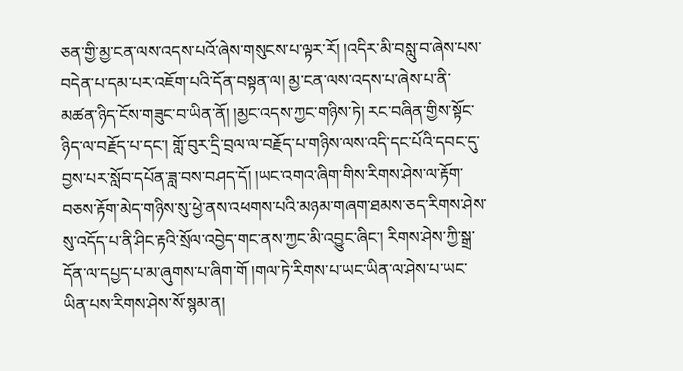ཅན་གྱི་མྱ་ངན་ལས་འདས་པའོ་ཞེས་གསུངས་པ་ལྟར་རོ། །འདིར་མི་བསླུ་བ་ཞེས་པས་བདེན་པ་དམ་པར་འཇོག་པའི་དོན་བསྟན་ལ། མྱ་ངན་ལས་འདས་པ་ཞེས་པ་ནི་མཚན་ཉིད་ངོས་གཟུང་བ་ཡིན་ནོ། །མྱང་འདས་ཀྱང་གཉིས་ཏེ། རང་བཞིན་གྱིས་སྟོང་ཉིད་ལ་བརྗོད་པ་དང་། གློ་བུར་དྲི་བྲལ་ལ་བརྗོད་པ་གཉིས་ལས་འདི་དང་པོའི་དབང་དུ་བྱས་པར་སློབ་དཔོན་ཟླ་བས་བཤད་དོ། །ཡང་འགའ་ཞིག་གིས་རིགས་ཤེས་ལ་རྟོག་བཅས་རྟོག་མེད་གཉིས་སུ་ཕྱེ་ནས་འཕགས་པའི་མཉམ་གཞག་ཐམས་ཅད་རིགས་ཤེས་སུ་འདོད་པ་ནི་ཤིང་རྟའི་སྲོལ་འབྱེད་གང་ནས་ཀྱང་མི་འབྱུང་ཞིང་། རིགས་ཤེས་ཀྱི་སྒྲ་དོན་ལ་དཔྱད་པ་མ་ཞུགས་པ་ཞིག་གོ །གལ་ཏེ་རིགས་པ་ཡང་ཡིན་ལ་ཤེས་པ་ཡང་ཡིན་པས་རིགས་ཤེས་སོ་སྙམ་ན།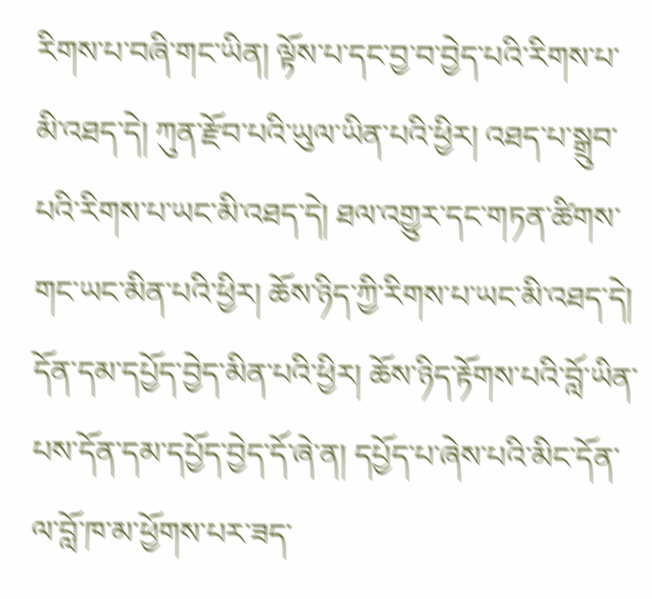རིགས་པ་བཞི་གང་ཡིན། ལྟོས་པ་དང་བྱ་བ་བྱེད་པའི་རིགས་པ་མི་འཐད་དེ། ཀུན་རྫོབ་པའི་ཡུལ་ཡིན་པའི་ཕྱིར། འཐད་པ་སྒྲུབ་པའི་རིགས་པ་ཡང་མི་འཐད་དེ། ཐལ་འགྱུར་དང་གཏན་ཚིགས་གང་ཡང་མིན་པའི་ཕྱིར། ཆོས་ཉིད་ཀྱི་རིགས་པ་ཡང་མི་འཐད་དེ། དོན་དམ་དཔྱོད་བྱེད་མིན་པའི་ཕྱིར། ཆོས་ཉིད་རྟོགས་པའི་བློ་ཡིན་པས་དོན་དམ་དཔྱོད་བྱེད་དོ་ཞེ་ན། དཔྱོད་པ་ཞེས་པའི་མིང་དོན་ལ་བློ་ཁ་མ་ཕྱོགས་པར་ཟད་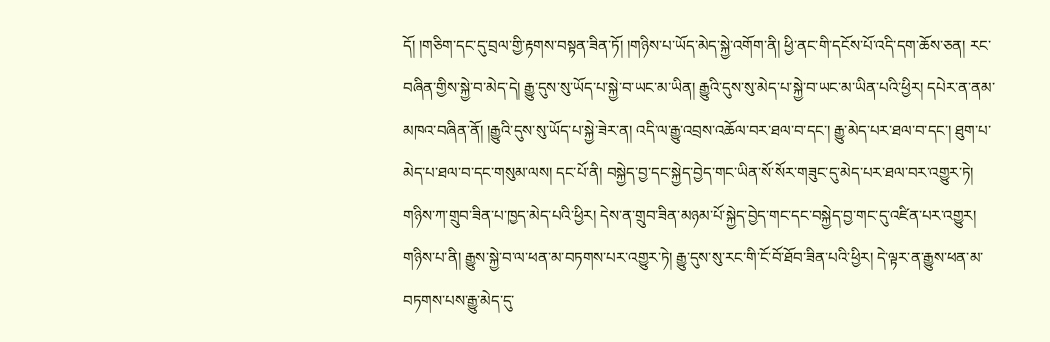དོ། །གཅིག་དང་དུ་བྲལ་གྱི་རྟགས་བསྟན་ཟིན་ཏོ། །གཉིས་པ་ཡོད་མེད་སྐྱེ་འགོག་ནི། ཕྱི་ནང་གི་དངོས་པོ་འདི་དག་ཆོས་ཅན། རང་བཞིན་གྱིས་སྐྱེ་བ་མེད་དེ། རྒྱུ་དུས་སུ་ཡོད་པ་སྐྱེ་བ་ཡང་མ་ཡིན། རྒྱུའི་དུས་སུ་མེད་པ་སྐྱེ་བ་ཡང་མ་ཡིན་པའི་ཕྱིར། དཔེར་ན་ནམ་མཁའ་བཞིན་ནོ། །རྒྱུའི་དུས་སུ་ཡོད་པ་སྐྱེ་ཟེར་ན། འདི་ལ་རྒྱུ་འབྲས་འཆོལ་བར་ཐལ་བ་དང་། རྒྱུ་མེད་པར་ཐལ་བ་དང་། ཐུག་པ་མེད་པ་ཐལ་བ་དང་གསུམ་ལས། དང་པོ་ནི། བསྐྱེད་བྱ་དང་སྐྱེད་བྱེད་གང་ཡིན་སོ་སོར་གཟུང་དུ་མེད་པར་ཐལ་བར་འགྱུར་ཏེ། གཉིས་ཀ་གྲུབ་ཟིན་པ་ཁྱད་མེད་པའི་ཕྱིར། དེས་ན་གྲུབ་ཟིན་མཉམ་པོ་སྐྱེད་བྱེད་གང་དང་བསྐྱེད་བྱ་གང་དུ་འཛིན་པར་འགྱུར། གཉིས་པ་ནི། རྒྱུས་སྐྱེ་བ་ལ་ཕན་མ་བཏགས་པར་འགྱུར་ཏེ། རྒྱུ་དུས་སུ་རང་གི་ངོ་བོ་ཐོབ་ཟིན་པའི་ཕྱིར། དེ་ལྟར་ན་རྒྱུས་ཕན་མ་བཏགས་པས་རྒྱུ་མེད་དུ་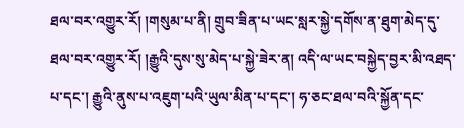ཐལ་བར་འགྱུར་རོ། །གསུམ་པ་ནི། གྲུབ་ཟིན་པ་ཡང་སླར་སྐྱེ་དགོས་ན་ཐུག་མེད་དུ་ཐལ་བར་འགྱུར་རོ། །རྒྱུའི་དུས་སུ་མེད་པ་སྐྱེ་ཟེར་ན། འདི་ལ་ཡང་བསྐྱེད་བྱར་མི་འཐད་པ་དང་། རྒྱུའི་ནུས་པ་འཇུག་པའི་ཡུལ་མིན་པ་དང་། ཧ་ཅང་ཐལ་བའི་སྐྱོན་དང་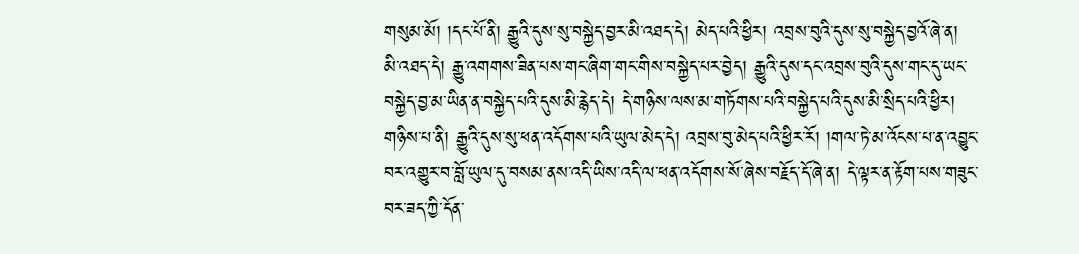གསུམ་མོ། །དང་པོ་ནི། རྒྱུའི་དུས་སུ་བསྐྱེད་བྱར་མི་འཐད་དེ། མེད་པའི་ཕྱིར། འབྲས་བུའི་དུས་སུ་བསྐྱེད་བྱའོ་ཞེ་ན། མི་འཐད་དེ། རྒྱུ་འགགས་ཟིན་པས་གང་ཞིག་གང་གིས་བསྐྱེད་པར་བྱེད། རྒྱུའི་དུས་དང་འབྲས་བུའི་དུས་གང་དུ་ཡང་བསྐྱེད་བྱ་མ་ཡིན་ན་བསྐྱེད་པའི་དུས་མི་རྙེད་དེ། དེ་གཉིས་ལས་མ་གཏོགས་པའི་བསྐྱེད་པའི་དུས་མི་སྲིད་པའི་ཕྱིར། གཉིས་པ་ནི། རྒྱུའི་དུས་སུ་ཕན་འདོགས་པའི་ཡུལ་མེད་དེ། འབྲས་བུ་མེད་པའི་ཕྱིར་རོ། །གལ་ཏེ་མ་འོངས་པ་ན་འབྱུང་བར་འགྱུར་བ་བློ་ཡུལ་དུ་བསམ་ནས་འདི་ཡིས་འདི་ལ་ཕན་འདོགས་སོ་ཞེས་བརྗོད་དོ་ཞེ་ན། དེ་ལྟར་ན་རྟོག་པས་གཟུང་བར་ཟད་ཀྱི་དོན་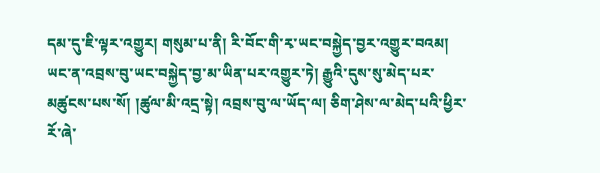དམ་དུ་ཇི་ལྟར་འགྱུར། གསུམ་པ་ནི། རི་བོང་གི་རྭ་ཡང་བསྐྱེད་བྱར་འགྱུར་བའམ། ཡང་ན་འབྲས་བུ་ཡང་བསྐྱེད་བྱ་མ་ཡིན་པར་འགྱུར་ཏེ། རྒྱུའི་དུས་སུ་མེད་པར་མཚུངས་པས་སོ། །ཚུལ་མི་འདྲ་སྟེ། འབྲས་བུ་ལ་ཡོད་ལ། ཅིག་ཤེས་ལ་མེད་པའི་ཕྱིར་རོ་ཞེ་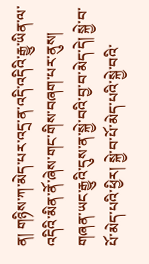ན། གཉིས་ཀ་མེད་པར་འདྲ་ན་འདི་འདིའི་རྒྱུ་ཡིན་ལ་འདིའི་མིན་ནོ་ཞེས་གང་གིས་བཞག་པར་ནུས། གཞན་ཡང་རྒྱུའི་དུས་ན་སྐྱེ་བའི་བྱ་བ་མེད་དེ། སྐྱེ་བ་པོ་མེད་པའི་ཕྱིར། སྐྱེ་བ་པོ་མེད་པའི་སྐྱེ་བའི་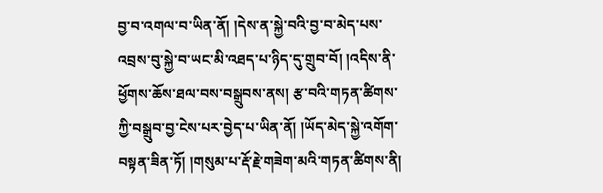བྱ་བ་འགལ་བ་ཡིན་ནོ། །དེས་ན་སྐྱེ་བའི་བྱ་བ་མེད་པས་འབྲས་བུ་སྐྱེ་བ་ཡང་མི་འཐད་པ་ཉིད་དུ་གྲུབ་བོ། །འདིས་ནི་ཕྱོགས་ཆོས་ཐལ་བས་བསྒྲུབས་ནས། རྩ་བའི་གཏན་ཚིགས་ཀྱི་བསྒྲུབ་བྱ་ངེས་པར་བྱེད་པ་ཡིན་ནོ། །ཡོད་མེད་སྐྱེ་འགོག་བསྟན་ཟིན་ཏོ། །གསུམ་པ་རྡོ་རྗེ་གཟེག་མའི་གཏན་ཚིགས་ནི།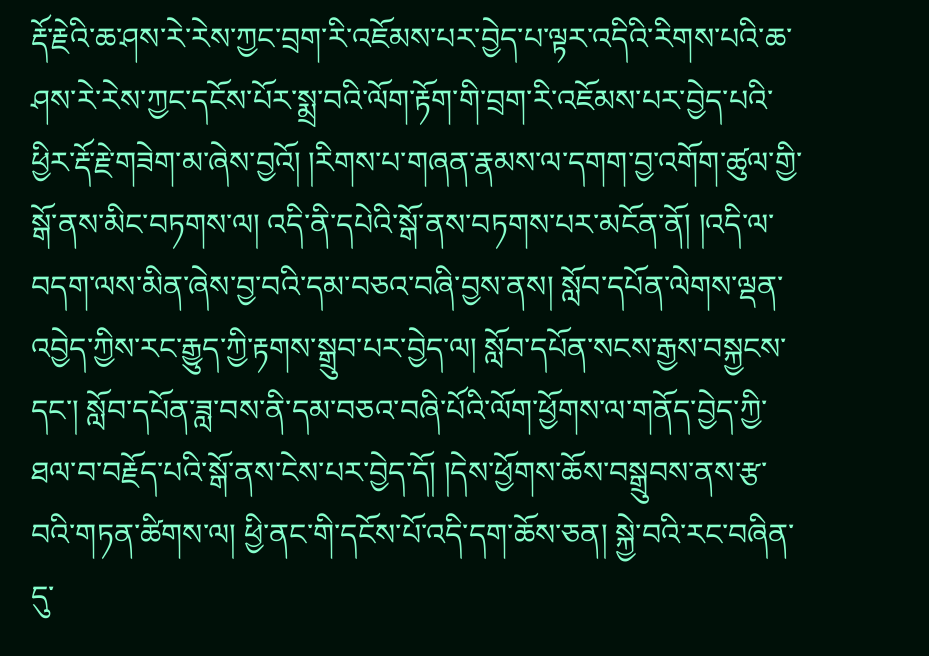རྡོ་རྗེའི་ཆ་ཤས་རེ་རེས་ཀྱང་བྲག་རི་འཇོམས་པར་བྱེད་པ་ལྟར་འདིའི་རིགས་པའི་ཆ་ཤས་རེ་རེས་ཀྱང་དངོས་པོར་སྨྲ་བའི་ལོག་རྟོག་གི་བྲག་རི་འཇོམས་པར་བྱེད་པའི་ཕྱིར་རྡོ་རྗེ་གཟེག་མ་ཞེས་བྱའོ། །རིགས་པ་གཞན་རྣམས་ལ་དགག་བྱ་འགོག་ཚུལ་གྱི་སྒོ་ནས་མིང་བཏགས་ལ། འདི་ནི་དཔེའི་སྒོ་ནས་བཏགས་པར་མངོན་ནོ། །འདི་ལ་བདག་ལས་མིན་ཞེས་བྱ་བའི་དམ་བཅའ་བཞི་བྱས་ནས། སློབ་དཔོན་ལེགས་ལྡན་འབྱེད་ཀྱིས་རང་རྒྱུད་ཀྱི་རྟགས་སྒྲུབ་པར་བྱེད་ལ། སློབ་དཔོན་སངས་རྒྱས་བསྐྱངས་དང་། སློབ་དཔོན་ཟླ་བས་ནི་དམ་བཅའ་བཞི་པོའི་ལོག་ཕྱོགས་ལ་གནོད་བྱེད་ཀྱི་ཐལ་བ་བརྗོད་པའི་སྒོ་ནས་ངེས་པར་བྱེད་དོ། །དེས་ཕྱོགས་ཆོས་བསྒྲུབས་ནས་རྩ་བའི་གཏན་ཚིགས་ལ། ཕྱི་ནང་གི་དངོས་པོ་འདི་དག་ཆོས་ཅན། སྐྱེ་བའི་རང་བཞིན་དུ་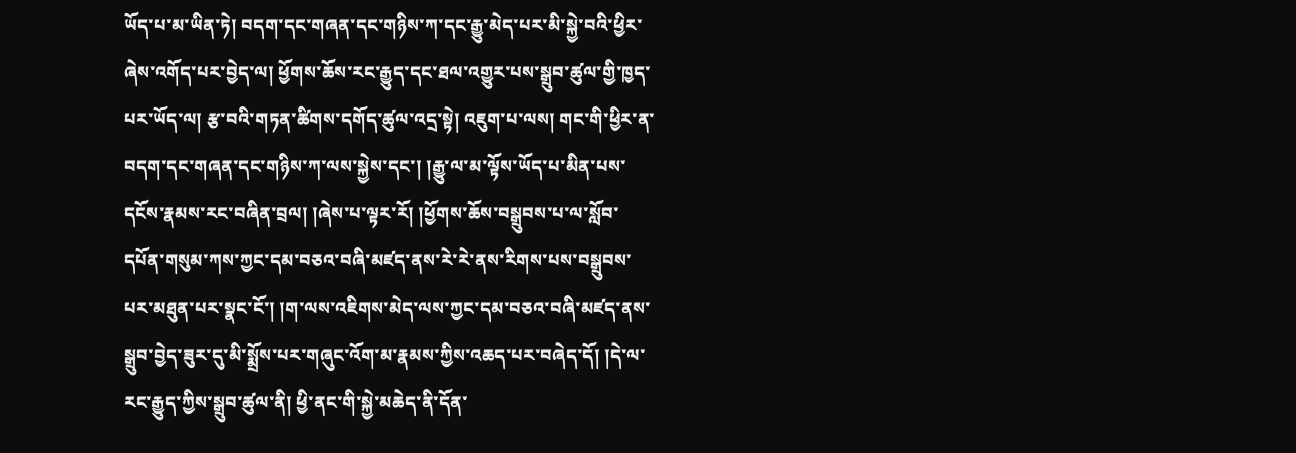ཡོད་པ་མ་ཡིན་ཏེ། བདག་དང་གཞན་དང་གཉིས་ཀ་དང་རྒྱུ་མེད་པར་མི་སྐྱེ་བའི་ཕྱིར་ཞེས་འགོད་པར་བྱེད་ལ། ཕྱོགས་ཆོས་རང་རྒྱུད་དང་ཐལ་འགྱུར་པས་སྒྲུབ་ཚུལ་གྱི་ཁྱད་པར་ཡོད་ལ། རྩ་བའི་གཏན་ཚིགས་དགོད་ཚུལ་འདྲ་སྟེ། འཇུག་པ་ལས། གང་གི་ཕྱིར་ན་བདག་དང་གཞན་དང་གཉིས་ཀ་ལས་སྐྱེས་དང་། །རྒྱུ་ལ་མ་ལྟོས་ཡོད་པ་མིན་པས་དངོས་རྣམས་རང་བཞིན་བྲལ། །ཞེས་པ་ལྟར་རོ། །ཕྱོགས་ཆོས་བསྒྲུབས་པ་ལ་སློབ་དཔོན་གསུམ་ཀས་ཀྱང་དམ་བཅའ་བཞི་མཛད་ནས་རེ་རེ་ནས་རིགས་པས་བསྒྲུབས་པར་མཐུན་པར་སྣང་ངོ་། །ག་ལས་འཇིགས་མེད་ལས་ཀྱང་དམ་བཅའ་བཞི་མཛད་ནས་སྒྲུབ་བྱེད་ཟུར་དུ་མི་སྨྲོས་པར་གཞུང་འོག་མ་རྣམས་ཀྱིས་འཆད་པར་བཞེད་དོ། །དེ་ལ་རང་རྒྱུད་ཀྱིས་སྒྲུབ་ཚུལ་ནི། ཕྱི་ནང་གི་སྐྱེ་མཆེད་ནི་དོན་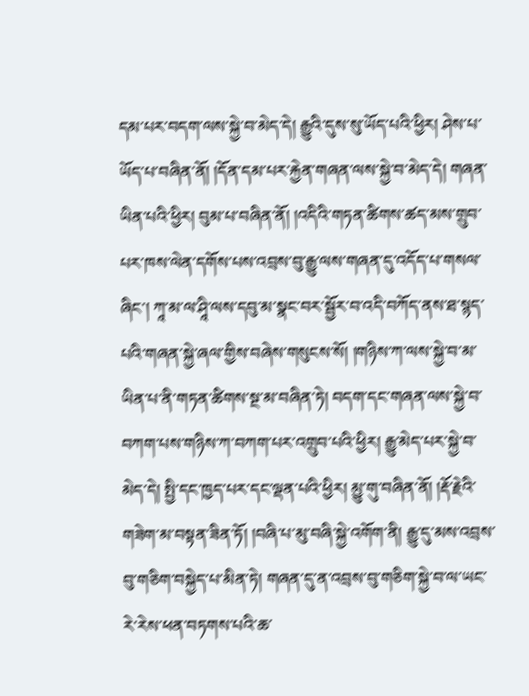དམ་པར་བདག་ལས་སྐྱེ་བ་མེད་དེ། རྒྱུའི་དུས་སུ་ཡོད་པའི་ཕྱིར། ཤེས་པ་ཡོད་པ་བཞིན་ནོ། །དོན་དམ་པར་རྐྱེན་གཞན་ལས་སྐྱེ་བ་མེད་དེ། གཞན་ཡིན་པའི་ཕྱིར། བུམ་པ་བཞིན་ནོ། །འདིའི་གཏན་ཚིགས་ཚད་མས་གྲུབ་པར་ཁས་ལེན་དགོས་པས་འབྲས་བུ་རྒྱུ་ལས་གཞན་དུ་འདོད་པ་གསལ་ཞིང་། ཀཱ་མ་ལ་ཤཱི་ལས་དབུ་མ་སྣང་བར་སྦྱོར་བ་འདི་བཀོད་ནས་ཐ་སྙད་པའི་གཞན་སྐྱེ་ཞལ་གྱིས་བཞེས་གསུངས་སོ། །གཉིས་ཀ་ལས་སྐྱེ་བ་མ་ཡིན་པ་ནི་གཏན་ཚིགས་སྔ་མ་བཞིན་ཏེ། བདག་དང་གཞན་ལས་སྐྱེ་བ་བཀག་པས་གཉིས་ཀ་བཀག་པར་འགྲུབ་པའི་ཕྱིར། རྒྱུ་མེད་པར་སྐྱེ་བ་མེད་དེ། སྤྱི་དང་ཁྱད་པར་དང་ལྡན་པའི་ཕྱིར། མྱུ་གུ་བཞིན་ནོ། །རྡོ་རྗེའི་གཟེག་མ་བསྟན་ཟིན་ཏོ། །བཞི་པ་མུ་བཞི་སྐྱེ་འགོག་ནི། རྒྱུ་དུ་མས་འབྲས་བུ་གཅིག་བསྐྱེད་པ་མིན་ཏེ། གཞན་དུ་ན་འབྲས་བུ་གཅིག་སྐྱེ་བ་ལ་ཡང་རེ་རེས་ཕན་བཏགས་པའི་ཆ་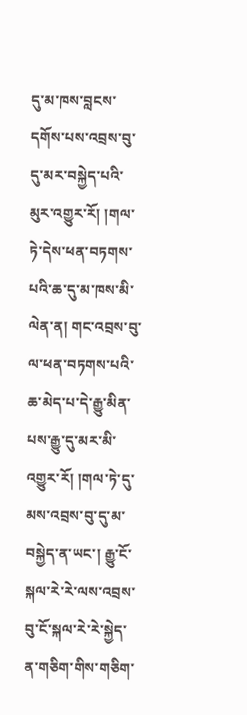དུ་མ་ཁས་བླངས་དགོས་པས་འབྲས་བུ་དུ་མར་བསྐྱེད་པའི་མུར་འགྱུར་རོ། །གལ་ཏེ་དེས་ཕན་བཏགས་པའི་ཆ་དུ་མ་ཁས་མི་ལེན་ན། གང་འབྲས་བུ་ལ་ཕན་བཏགས་པའི་ཆ་མེད་པ་དེ་རྒྱུ་མིན་པས་རྒྱུ་དུ་མར་མི་འགྱུར་རོ། །གལ་ཏེ་དུ་མས་འབྲས་བུ་དུ་མ་བསྐྱེད་ན་ཡང་། རྒྱུ་ངོ་སྐལ་རེ་རེ་ལས་འབྲས་བུ་ངོ་སྐལ་རེ་རེ་སྐྱེད་ན་གཅིག་གིས་གཅིག་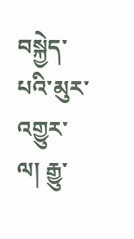བསྐྱེད་པའི་མུར་འགྱུར་ལ། རྒྱུ་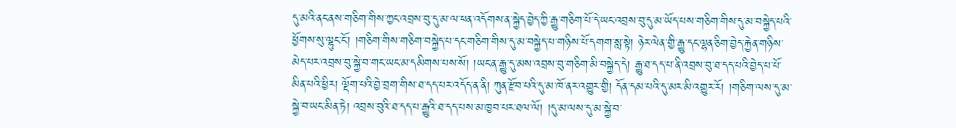དུ་མའི་ནང་ནས་གཅིག་གིས་ཀྱང་འབྲས་བུ་དུ་མ་ལ་ཕན་འདོགས་ན་སྐྱེད་བྱེད་ཀྱི་རྒྱུ་གཅིག་པོ་དེ་ཡང་འབྲས་བུ་དུ་མ་ཡོད་པས་གཅིག་གིས་དུ་མ་བསྐྱེད་པའི་ཕྱོགས་སུ་ལྷུང་ངོ་། །གཅིག་གིས་གཅིག་བསྐྱེད་པ་དང་གཅིག་གིས་དུ་མ་བསྐྱེད་པ་གཉིས་པོ་དགག་སླ་སྟེ། ཉེར་ལེན་གྱི་རྒྱུ་དང་ལྷན་ཅིག་བྱེད་རྐྱེན་གཉིས་མེད་པར་འབྲས་བུ་སྐྱེ་བ་གང་ཡང་མ་དམིགས་པས་སོ། །ཡང་ན་རྒྱུ་དུ་མས་འབྲས་བུ་གཅིག་མི་བསྐྱེད་དེ། རྒྱུ་ཐ་དད་པ་ནི་འབྲས་བུ་ཐ་དད་པའི་བྱེད་པ་པོ་མིན་པའི་ཕྱིར། ལྡོག་པའི་བྱེ་བྲག་གིས་ཐ་དད་པར་འདོད་ན་ནི། ཀུན་རྫོབ་པའི་དུ་མ་ཁོ་ནར་འགྱུར་གྱི། དོན་དམ་པའི་དུ་མར་མི་འགྱུར་རོ། །གཅིག་ལས་དུ་མ་སྐྱེ་བ་ཡང་མིན་ཏེ། འབྲས་བུའི་ཐ་དད་པ་རྒྱུའི་ཐ་དད་པས་མ་ཁྱབ་པར་ཐལ་ལོ། །དུ་མ་ལས་དུ་མ་སྐྱེ་བ་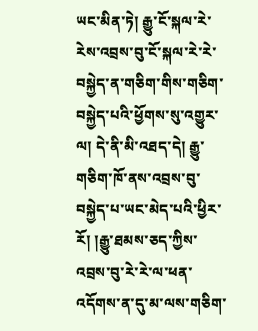ཡང་མིན་ཏེ། རྒྱུ་ངོ་སྐལ་རེ་རེས་འབྲས་བུ་ངོ་སྐལ་རེ་རེ་བསྐྱེད་ན་གཅིག་གིས་གཅིག་བསྐྱེད་པའི་ཕྱོགས་སུ་འགྱུར་ལ། དེ་ནི་མི་འཐད་དེ། རྒྱུ་གཅིག་ཁོ་ནས་འབྲས་བུ་བསྐྱེད་པ་ཡང་མེད་པའི་ཕྱིར་རོ། །རྒྱུ་ཐམས་ཅད་ཀྱིས་འབྲས་བུ་རེ་རེ་ལ་ཕན་འདོགས་ན་དུ་མ་ལས་གཅིག་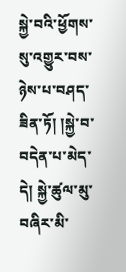སྐྱེ་བའི་ཕྱོགས་སུ་འགྱུར་བས་ཉེས་པ་བཤད་ཟིན་ཏོ། །སྐྱེ་བ་བདེན་པ་མེད་དེ། སྐྱེ་ཚུལ་མུ་བཞིར་མི་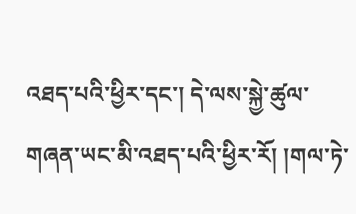འཐད་པའི་ཕྱིར་དང་། དེ་ལས་སྐྱེ་ཚུལ་གཞན་ཡང་མི་འཐད་པའི་ཕྱིར་རོ། །གལ་ཏེ་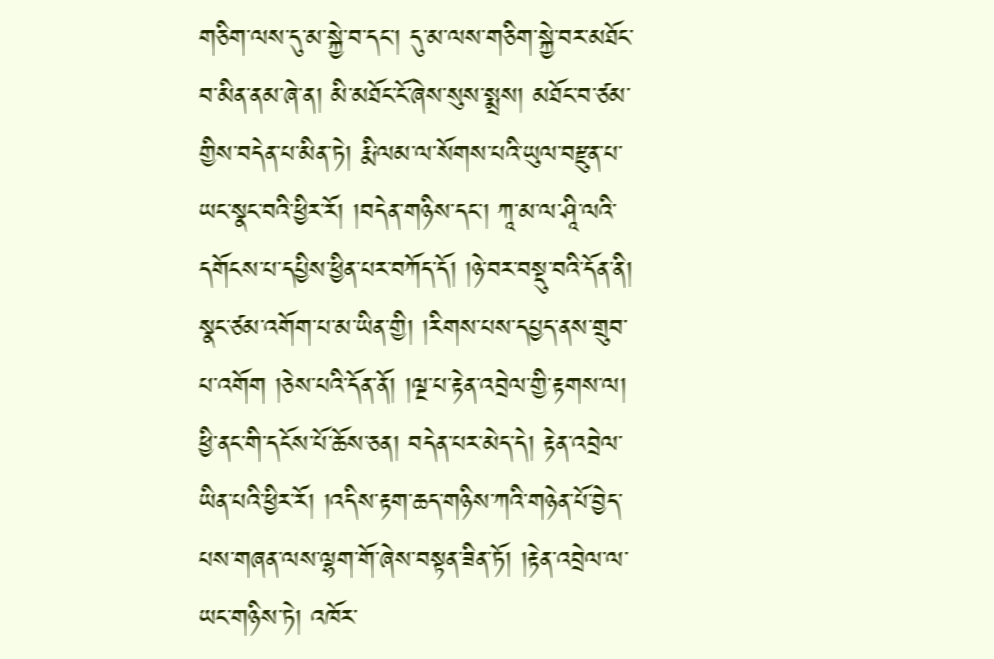གཅིག་ལས་དུ་མ་སྐྱེ་བ་དང་། དུ་མ་ལས་གཅིག་སྐྱེ་བར་མཐོང་བ་མིན་ནམ་ཞེ་ན། མི་མཐོང་ངོ་ཞེས་སུས་སྨྲས། མཐོང་བ་ཙམ་གྱིས་བདེན་པ་མིན་ཏེ། རྨི་ལམ་ལ་སོགས་པའི་ཡུལ་བརྫུན་པ་ཡང་སྣང་བའི་ཕྱིར་རོ། །བདེན་གཉིས་དང་། ཀཱ་མ་ལ་ཤཱི་ལའི་དགོངས་པ་དཔྱིས་ཕྱིན་པར་བཀོད་དོ། །ཉེ་བར་བསྡུ་བའི་དོན་ནི། སྣང་ཙམ་འགོག་པ་མ་ཡིན་གྱི། །རིགས་པས་དཔྱད་ནས་གྲུབ་པ་འགོག །ཅེས་པའི་དོན་ནོ། །ལྔ་པ་རྟེན་འབྲེལ་གྱི་རྟགས་ལ། ཕྱི་ནང་གི་དངོས་པོ་ཆོས་ཅན། བདེན་པར་མེད་དེ། རྟེན་འབྲེལ་ཡིན་པའི་ཕྱིར་རོ། །འདིས་རྟག་ཆད་གཉིས་ཀའི་གཉེན་པོ་བྱེད་པས་གཞན་ལས་ལྷག་གོ་ཞེས་བསྟན་ཟིན་ཏོ། །རྟེན་འབྲེལ་ལ་ཡང་གཉིས་ཏེ། འཁོར་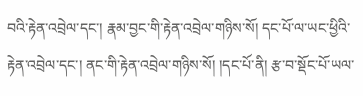བའི་རྟེན་འབྲེལ་དང་། རྣམ་བྱང་གི་རྟེན་འབྲེལ་གཉིས་སོ། དང་པོ་ལ་ཡང་ཕྱིའི་རྟེན་འབྲེལ་དང་། ནང་གི་རྟེན་འབྲེལ་གཉིས་སོ། །དང་པོ་ནི། རྩ་བ་སྡོང་པོ་ཡལ་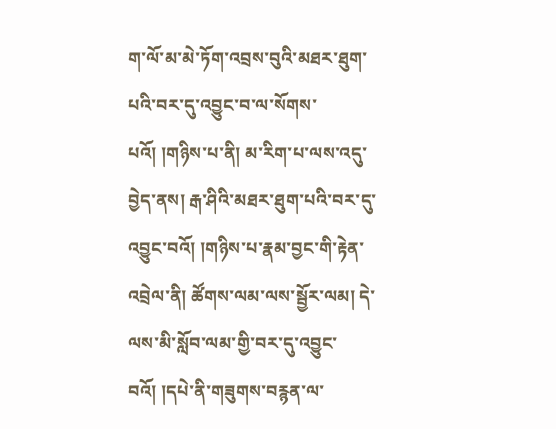ག་ལོ་མ་མེ་ཏོག་འབྲས་བུའི་མཐར་ཐུག་པའི་བར་དུ་འབྱུང་བ་ལ་སོགས་པའོ། །གཉིས་པ་ནི། མ་རིག་པ་ལས་འདུ་བྱེད་ནས། རྒ་ཤིའི་མཐར་ཐུག་པའི་བར་དུ་འབྱུང་བའོ། །གཉིས་པ་རྣམ་བྱང་གི་རྟེན་འབྲེལ་ནི། ཚོགས་ལམ་ལས་སྦྱོར་ལམ། དེ་ལས་མི་སློབ་ལམ་གྱི་བར་དུ་འབྱུང་བའོ། །དཔེ་ནི་གཟུགས་བརྙན་ལ་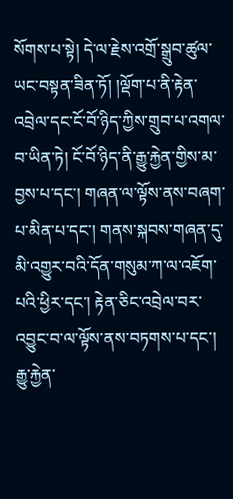སོགས་པ་སྟེ། དེ་ལ་རྗེས་འགྲོ་སྒྲུབ་ཚུལ་ཡང་བསྟན་ཟིན་ཏོ། །ལྡོག་པ་ནི་རྟེན་འབྲེལ་དང་ངོ་བོ་ཉིད་ཀྱིས་གྲུབ་པ་འགལ་བ་ཡིན་ཏེ། ངོ་བོ་ཉིད་ནི་རྒྱུ་རྐྱེན་གྱིས་མ་བྱས་པ་དང་། གཞན་ལ་ལྟོས་ནས་བཞག་པ་མིན་པ་དང་། གནས་སྐབས་གཞན་དུ་མི་འགྱུར་བའི་དོན་གསུམ་ཀ་ལ་འཇོག་པའི་ཕྱིར་དང་། རྟེན་ཅིང་འབྲེལ་བར་འབྱུང་བ་ལ་ལྟོས་ནས་བཏགས་པ་དང་། རྒྱུ་རྐྱེན་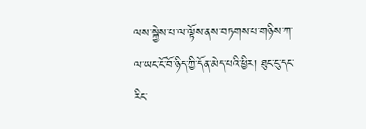ལས་སྐྱེས་པ་ལ་ལྟོས་ནས་བཏགས་པ་གཉིས་ཀ་ལ་ཡང་ངོ་བོ་ཉིད་ཀྱི་དོན་མེད་པའི་ཕྱིར། ཐུང་ངུ་དང་རིང་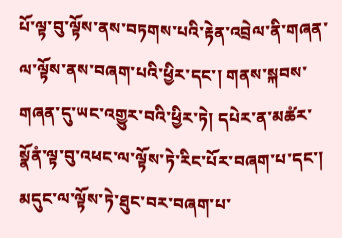པོ་ལྟ་བུ་ལྟོས་ནས་བཏགས་པའི་རྟེན་འབྲེལ་ནི་གཞན་ལ་ལྟོས་ནས་བཞག་པའི་ཕྱིར་དང་། གནས་སྐབས་གཞན་དུ་ཡང་འགྱུར་བའི་ཕྱིར་ཏེ། དཔེར་ན་མཚཾར་སྣོནཾ་ལྟ་བུ་འཕང་ལ་ལྟོས་ཏེ་རིང་པོར་བཞག་པ་དང་། མདུང་ལ་ལྟོས་ཏེ་ཐུང་བར་བཞག་པ་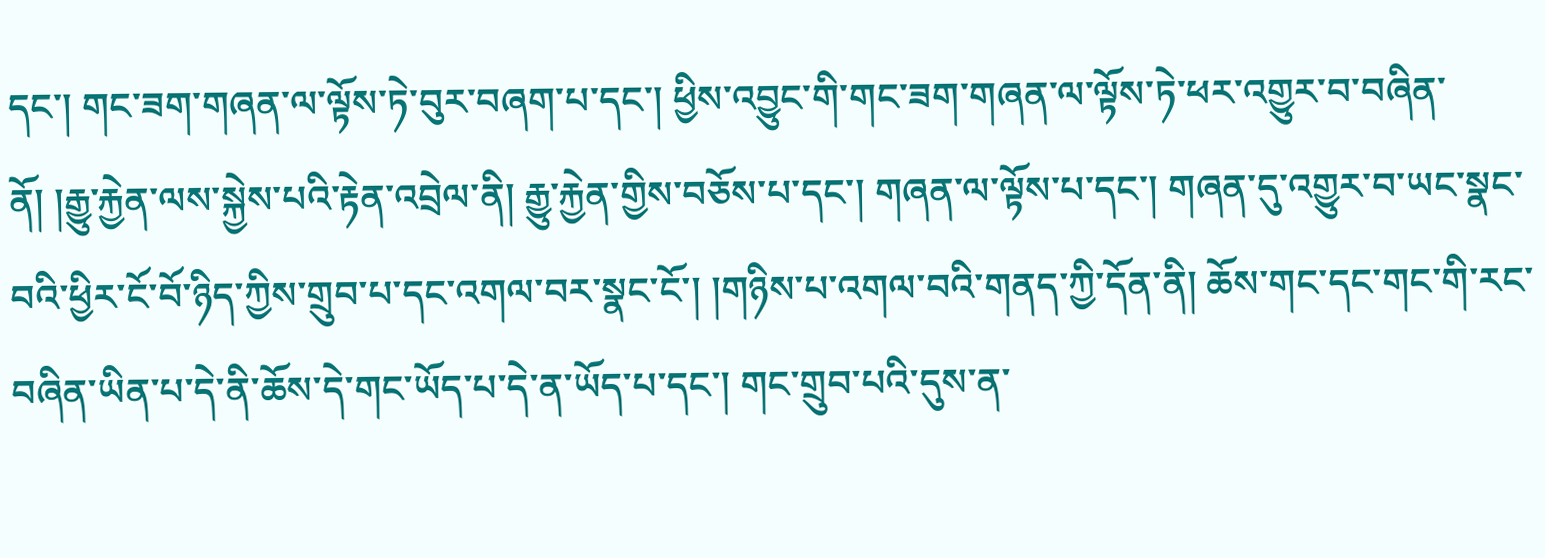དང་། གང་ཟག་གཞན་ལ་ལྟོས་ཏེ་བུར་བཞག་པ་དང་། ཕྱིས་འབྱུང་གི་གང་ཟག་གཞན་ལ་ལྟོས་ཏེ་ཕར་འགྱུར་བ་བཞིན་ནོ། །རྒྱུ་རྐྱེན་ལས་སྐྱེས་པའི་རྟེན་འབྲེལ་ནི། རྒྱུ་རྐྱེན་གྱིས་བཅོས་པ་དང་། གཞན་ལ་ལྟོས་པ་དང་། གཞན་དུ་འགྱུར་བ་ཡང་སྣང་བའི་ཕྱིར་ངོ་བོ་ཉིད་ཀྱིས་གྲུབ་པ་དང་འགལ་བར་སྣང་ངོ་། །གཉིས་པ་འགལ་བའི་གནད་ཀྱི་དོན་ནི། ཆོས་གང་དང་གང་གི་རང་བཞིན་ཡིན་པ་དེ་ནི་ཆོས་དེ་གང་ཡོད་པ་དེ་ན་ཡོད་པ་དང་། གང་གྲུབ་པའི་དུས་ན་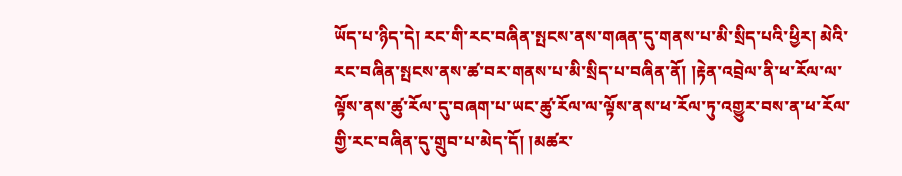ཡོད་པ་ཉིད་དེ། རང་གི་རང་བཞིན་སྤངས་ནས་གཞན་དུ་གནས་པ་མི་སྲིད་པའི་ཕྱིར། མེའི་རང་བཞིན་སྤངས་ནས་ཚ་བར་གནས་པ་མི་སྲིད་པ་བཞིན་ནོ། །རྟེན་འབྲེལ་ནི་ཕ་རོལ་ལ་ལྟོས་ནས་ཚུ་རོལ་དུ་བཞག་པ་ཡང་ཚུ་རོལ་ལ་ལྟོས་ནས་ཕ་རོལ་ཏུ་འགྱུར་བས་ན་ཕ་རོལ་གྱི་རང་བཞིན་དུ་གྲུབ་པ་མེད་དོ། །མཚར་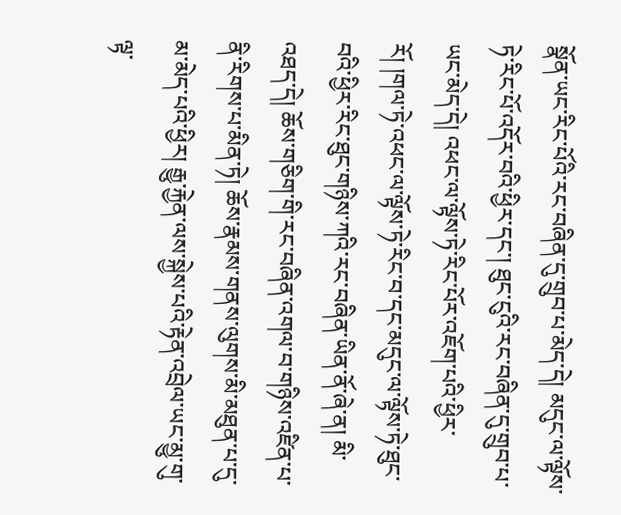སྣོན་ཡང་རིང་པོའི་རང་བཞིན་དུ་གྲུབ་པ་མེད་དེ། མདུང་ལ་ལྟོས་ཏེ་རིང་པོ་འདོར་བའི་ཕྱིར་དང་། ཐུང་ངུའི་རང་བཞིན་དུ་གྲུབ་པ་ཡང་མེད་དེ། འཕང་ལ་ལྟོས་ཏེ་རིང་པོར་འཇོག་པའི་ཕྱིར་རོ། །གལ་ཏེ་འཕང་ལ་ལྟོས་ཏེ་རིང་བ་དང་མདུང་ལ་ལྟོས་ཏེ་ཐུང་བའི་ཕྱིར་རིང་ཐུང་གཉིས་ཀའི་རང་བཞིན་ཡིན་ནོ་ཞེ་ན། མི་འཐད་དེ། ཆོས་གཅིག་གི་རང་བཞིན་འགལ་བ་གཉིས་འཛིན་པ་ནི་རིགས་པ་མིན་ཏེ། ཆོས་རྣམས་གནས་ལུགས་མི་མཐུན་པ་དུ་མ་མེད་པའི་ཕྱིར། རྒྱུ་རྐྱེན་ལས་སྐྱེས་པའི་རྟེན་འབྲེལ་ཡང་མྱུ་གུ་ལྟ་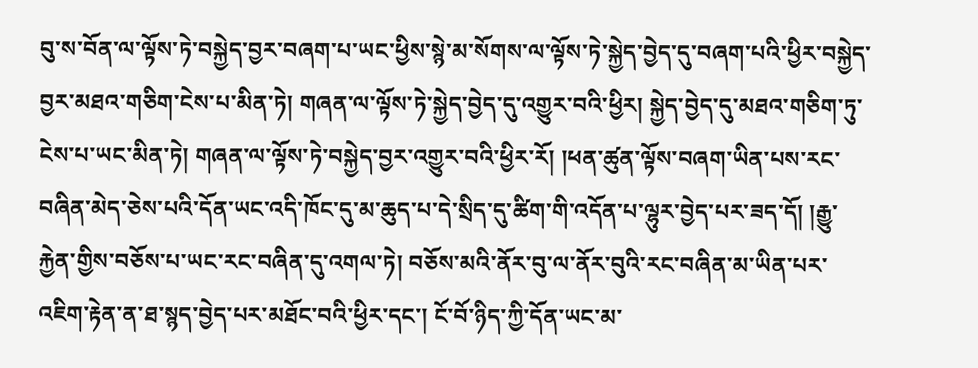བུ་ས་བོན་ལ་ལྟོས་ཏེ་བསྐྱེད་བྱར་བཞག་པ་ཡང་ཕྱིས་སྙེ་མ་སོགས་ལ་ལྟོས་ཏེ་སྐྱེད་བྱེད་དུ་བཞག་པའི་ཕྱིར་བསྐྱེད་བྱར་མཐའ་གཅིག་ངེས་པ་མིན་ཏེ། གཞན་ལ་ལྟོས་ཏེ་སྐྱེད་བྱེད་དུ་འགྱུར་བའི་ཕྱིར། སྐྱེད་བྱེད་དུ་མཐའ་གཅིག་ཏུ་ངེས་པ་ཡང་མིན་ཏེ། གཞན་ལ་ལྟོས་ཏེ་བསྐྱེད་བྱར་འགྱུར་བའི་ཕྱིར་རོ། །ཕན་ཚུན་ལྟོས་བཞག་ཡིན་པས་རང་བཞིན་མེད་ཅེས་པའི་དོན་ཡང་འདི་ཁོང་དུ་མ་ཆུད་པ་དེ་སྲིད་དུ་ཚིག་གི་འདོན་པ་ལྷུར་བྱེད་པར་ཟད་དོ། །རྒྱུ་རྐྱེན་གྱིས་བཅོས་པ་ཡང་རང་བཞིན་དུ་འགལ་ཏེ། བཅོས་མའི་ནོར་བུ་ལ་ནོར་བུའི་རང་བཞིན་མ་ཡིན་པར་འཇིག་རྟེན་ན་ཐ་སྙད་བྱེད་པར་མཐོང་བའི་ཕྱིར་དང་། ངོ་བོ་ཉིད་ཀྱི་དོན་ཡང་མ་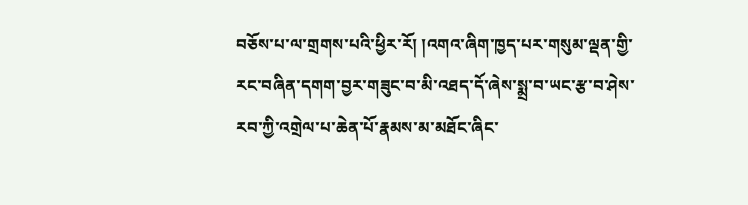བཅོས་པ་ལ་གྲགས་པའི་ཕྱིར་རོ། །འགའ་ཞིག་ཁྱད་པར་གསུམ་ལྡན་གྱི་རང་བཞིན་དགག་བྱར་གཟུང་བ་མི་འཐད་དོ་ཞེས་སྨྲ་བ་ཡང་རྩ་བ་ཤེས་རབ་ཀྱི་འགྲེལ་པ་ཆེན་པོ་རྣམས་མ་མཐོང་ཞིང་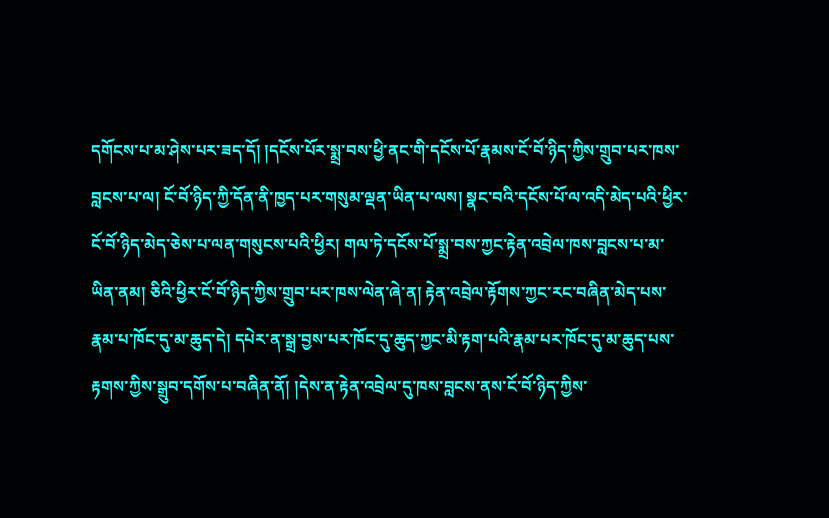དགོངས་པ་མ་ཤེས་པར་ཟད་དོ། །དངོས་པོར་སྨྲ་བས་ཕྱི་ནང་གི་དངོས་པོ་རྣམས་ངོ་བོ་ཉིད་ཀྱིས་གྲུབ་པར་ཁས་བླངས་པ་ལ། ངོ་བོ་ཉིད་ཀྱི་དོན་ནི་ཁྱད་པར་གསུམ་ལྡན་ཡིན་པ་ལས། སྣང་བའི་དངོས་པོ་ལ་འདི་མེད་པའི་ཕྱིར་ངོ་བོ་ཉིད་མེད་ཅེས་པ་ལན་གསུངས་པའི་ཕྱིར། གལ་ཏེ་དངོས་པོ་སྨྲ་བས་ཀྱང་རྟེན་འབྲེལ་ཁས་བླངས་པ་མ་ཡིན་ནམ། ཅིའི་ཕྱིར་ངོ་བོ་ཉིད་ཀྱིས་གྲུབ་པར་ཁས་ལེན་ཞེ་ན། རྟེན་འབྲེལ་རྟོགས་ཀྱང་རང་བཞིན་མེད་པས་རྣམ་པ་ཁོང་དུ་མ་ཆུད་དེ། དཔེར་ན་སྒྲ་བྱས་པར་ཁོང་དུ་ཆུད་ཀྱང་མི་རྟག་པའི་རྣམ་པར་ཁོང་དུ་མ་ཆུད་པས་རྟགས་ཀྱིས་སྒྲུབ་དགོས་པ་བཞིན་ནོ། །དེས་ན་རྟེན་འབྲེལ་དུ་ཁས་བླངས་ནས་ངོ་བོ་ཉིད་ཀྱིས་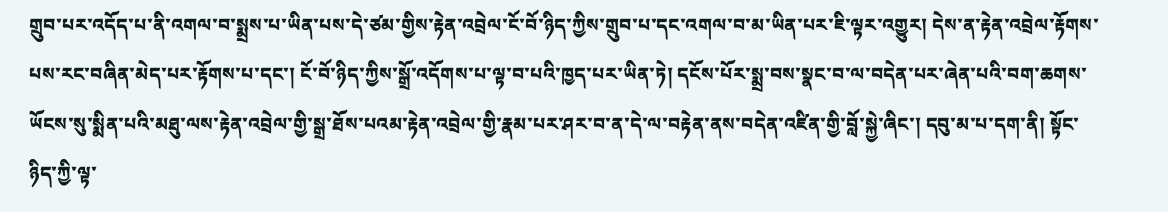གྲུབ་པར་འདོད་པ་ནི་འགལ་བ་སྨྲས་པ་ཡིན་པས་དེ་ཙམ་གྱིས་རྟེན་འབྲེལ་ངོ་བོ་ཉིད་ཀྱིས་གྲུབ་པ་དང་འགལ་བ་མ་ཡིན་པར་ཇི་ལྟར་འགྱུར། དེས་ན་རྟེན་འབྲེལ་རྟོགས་པས་རང་བཞིན་མེད་པར་རྟོགས་པ་དང་། ངོ་བོ་ཉིད་ཀྱིས་སྒྲོ་འདོགས་པ་ལྟ་བ་པའི་ཁྱད་པར་ཡིན་ཏེ། དངོས་པོར་སྨྲ་བས་སྣང་བ་ལ་བདེན་པར་ཞེན་པའི་བག་ཆགས་ཡོངས་སུ་སྨིན་པའི་མཐུ་ལས་རྟེན་འབྲེལ་གྱི་སྒྲ་ཐོས་པའམ་རྟེན་འབྲེལ་གྱི་རྣམ་པར་ཤར་བ་ན་དེ་ལ་བརྟེན་ནས་བདེན་འཛིན་གྱི་བློ་སྐྱེ་ཞིང་། དབུ་མ་པ་དག་ནི། སྟོང་ཉིད་ཀྱི་ལྟ་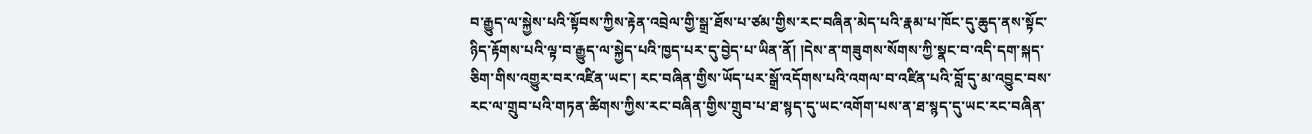བ་རྒྱུད་ལ་སྐྱེས་པའི་སྟོབས་ཀྱིས་རྟེན་འབྲེལ་གྱི་སྒྲ་ཐོས་པ་ཙམ་གྱིས་རང་བཞིན་མེད་པའི་རྣམ་པ་ཁོང་དུ་ཆུད་ནས་སྟོང་ཉིད་རྟོགས་པའི་ལྟ་བ་རྒྱུད་ལ་སྐྱེད་པའི་ཁྱད་པར་དུ་བྱེད་པ་ཡིན་ནོ། །དེས་ན་གཟུགས་སོགས་ཀྱི་སྣང་བ་འདི་དག་སྐད་ཅིག་གིས་འགྱུར་བར་འཛིན་ཡང་། རང་བཞིན་གྱིས་ཡོད་པར་སྒྲོ་འདོགས་པའི་འགལ་བ་འཛིན་པའི་བློ་དུ་མ་འབྱུང་བས་རང་ལ་གྲུབ་པའི་གཏན་ཚིགས་ཀྱིས་རང་བཞིན་གྱིས་གྲུབ་པ་ཐ་སྙད་དུ་ཡང་འགོག་པས་ན་ཐ་སྙད་དུ་ཡང་རང་བཞིན་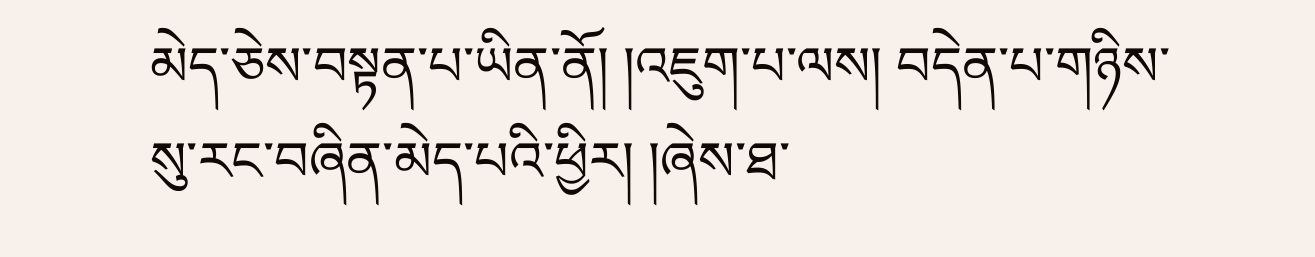མེད་ཅེས་བསྟན་པ་ཡིན་ནོ། །འཇུག་པ་ལས། བདེན་པ་གཉིས་སུ་རང་བཞིན་མེད་པའི་ཕྱིར། །ཞེས་ཐ་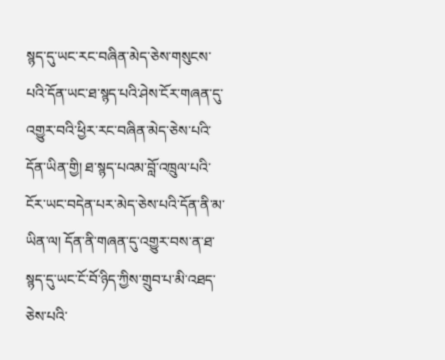སྙད་དུ་ཡང་རང་བཞིན་མེད་ཅེས་གསུངས་པའི་དོན་ཡང་ཐ་སྙད་པའི་ཤེས་ངོར་གཞན་དུ་འགྱུར་བའི་ཕྱིར་རང་བཞིན་མེད་ཅེས་པའི་དོན་ཡིན་གྱི། ཐ་སྙད་པའམ་བློ་འཁྲུལ་པའི་ངོར་ཡང་བདེན་པར་མེད་ཅེས་པའི་དོན་ནི་མ་ཡིན་ལ། དོན་ནི་གཞན་དུ་འགྱུར་བས་ན་ཐ་སྙད་དུ་ཡང་ངོ་བོ་ཉིད་ཀྱིས་གྲུབ་པ་མི་འཐད་ཅེས་པའི་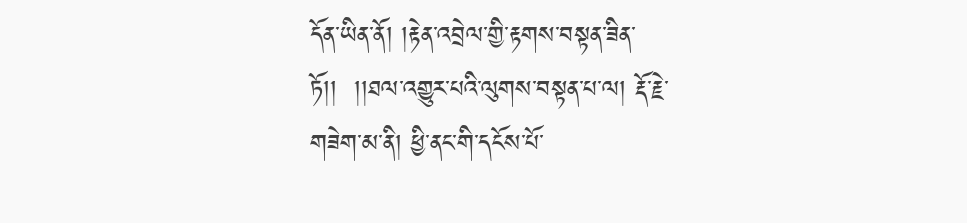དོན་ཡིན་ནོ། །རྟེན་འབྲེལ་གྱི་རྟགས་བསྟན་ཟིན་ཏོ།།  །།ཐལ་འགྱུར་པའི་ལུགས་བསྟན་པ་ལ། རྡོ་རྗེ་གཟེག་མ་ནི། ཕྱི་ནང་གི་དངོས་པོ་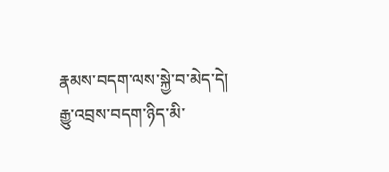རྣམས་བདག་ལས་སྐྱེ་བ་མེད་དེ། རྒྱུ་འབྲས་བདག་ཉིད་མི་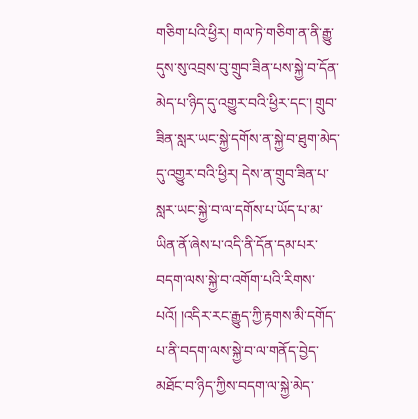གཅིག་པའི་ཕྱིར། གལ་ཏེ་གཅིག་ན་ནི་རྒྱུ་དུས་སུ་འབྲས་བུ་གྲུབ་ཟིན་པས་སྐྱེ་བ་དོན་མེད་པ་ཉིད་དུ་འགྱུར་བའི་ཕྱིར་དང་། གྲུབ་ཟིན་སླར་ཡང་སྐྱེ་དགོས་ན་སྐྱེ་བ་ཐུག་མེད་དུ་འགྱུར་བའི་ཕྱིར། དེས་ན་གྲུབ་ཟིན་པ་སླར་ཡང་སྐྱེ་བ་ལ་དགོས་པ་ཡོད་པ་མ་ཡིན་ནོ་ཞེས་པ་འདི་ནི་དོན་དམ་པར་བདག་ལས་སྐྱེ་བ་འགོག་པའི་རིགས་པའོ། །འདིར་རང་རྒྱུད་ཀྱི་རྟགས་མི་དགོད་པ་ནི་བདག་ལས་སྐྱེ་བ་ལ་གནོད་བྱེད་མཐོང་བ་ཉིད་ཀྱིས་བདག་ལ་སྐྱེ་མེད་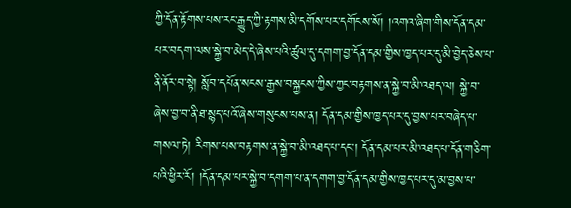ཀྱི་དོན་རྟོགས་པས་རང་རྒྱུད་ཀྱི་རྟགས་མི་དགོས་པར་དགོངས་སོ། །འགའ་ཞིག་གིས་དོན་དམ་པར་བདག་ལས་སྐྱེ་བ་མེད་དེ་ཞེས་པའི་ཚུལ་དུ་དགག་བྱ་དོན་དམ་གྱིས་ཁྱད་པར་དུ་མི་བྱེད་ཅེས་པ་ནི་ནོར་བ་སྟེ། སློབ་དཔོན་སངས་རྒྱས་བསྐྱངས་ཀྱིས་ཀྱང་བརྟགས་ན་སྐྱེ་བ་མི་འཐད་ལ། སྐྱེ་བ་ཞེས་བྱ་བ་ནི་ཐ་སྙད་པའོ་ཞེས་གསུངས་པས་ན། དོན་དམ་གྱིས་ཁྱད་པར་དུ་བྱས་པར་བཞེད་པ་གསལ་ཏེ། རིགས་པས་བརྟགས་ན་སྐྱེ་བ་མི་འཐད་པ་དང་། དོན་དམ་པར་མི་འཐད་པ་དོན་གཅིག་པའི་ཕྱིར་རོ། །དོན་དམ་པར་སྐྱེ་བ་དགག་པ་ན་དགག་བྱ་དོན་དམ་གྱིས་ཁྱད་པར་དུ་མ་བྱས་པ་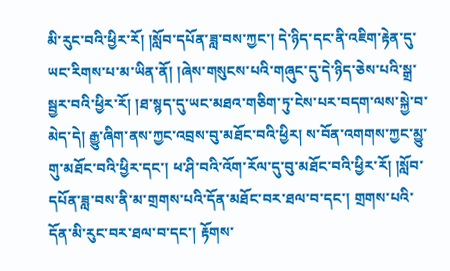མི་རུང་བའི་ཕྱིར་རོ། །སློབ་དཔོན་ཟླ་བས་ཀྱང་། དེ་ཉིད་དང་ནི་འཇིག་རྟེན་དུ་ཡང་རིགས་པ་མ་ཡིན་ནོ། །ཞེས་གསུངས་པའི་གཞུང་དུ་དེ་ཉིད་ཅེས་པའི་སྒྲ་སྦྱར་བའི་ཕྱིར་རོ། །ཐ་སྙད་དུ་ཡང་མཐའ་གཅིག་ཏུ་ངེས་པར་བདག་ལས་སྐྱེ་བ་མེད་དེ། རྒྱུ་ཞིག་ནས་ཀྱང་འབྲས་བུ་མཐོང་བའི་ཕྱིར། ས་བོན་འགགས་ཀྱང་མྱུ་གུ་མཐོང་བའི་ཕྱིར་དང་། ཕ་ཤི་བའི་འོག་རོལ་དུ་བུ་མཐོང་བའི་ཕྱིར་རོ། །སློབ་དཔོན་ཟླ་བས་ནི་མ་གྲགས་པའི་དོན་མཐོང་བར་ཐལ་བ་དང་། གྲགས་པའི་དོན་མི་རུང་བར་ཐལ་བ་དང་། རྟོགས་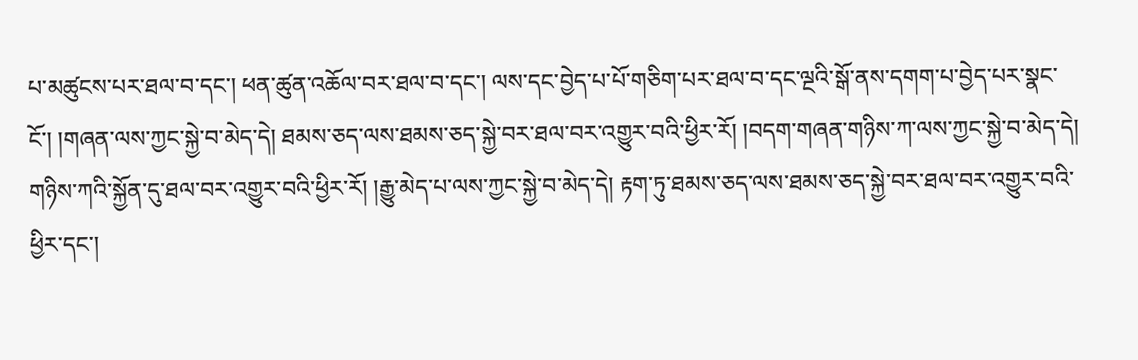པ་མཚུངས་པར་ཐལ་བ་དང་། ཕན་ཚུན་འཆོལ་བར་ཐལ་བ་དང་། ལས་དང་བྱེད་པ་པོ་གཅིག་པར་ཐལ་བ་དང་ལྔའི་སྒོ་ནས་དགག་པ་བྱེད་པར་སྣང་ངོ་། །གཞན་ལས་ཀྱང་སྐྱེ་བ་མེད་དེ། ཐམས་ཅད་ལས་ཐམས་ཅད་སྐྱེ་བར་ཐལ་བར་འགྱུར་བའི་ཕྱིར་རོ། །བདག་གཞན་གཉིས་ཀ་ལས་ཀྱང་སྐྱེ་བ་མེད་དེ། གཉིས་ཀའི་སྐྱོན་དུ་ཐལ་བར་འགྱུར་བའི་ཕྱིར་རོ། །རྒྱུ་མེད་པ་ལས་ཀྱང་སྐྱེ་བ་མེད་དེ། རྟག་ཏུ་ཐམས་ཅད་ལས་ཐམས་ཅད་སྐྱེ་བར་ཐལ་བར་འགྱུར་བའི་ཕྱིར་དང་།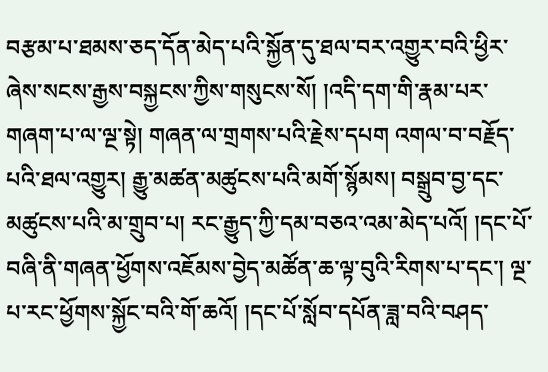བརྩམ་པ་ཐམས་ཅད་དོན་མེད་པའི་སྐྱོན་དུ་ཐལ་བར་འགྱུར་བའི་ཕྱིར་ཞེས་སངས་རྒྱས་བསྐྱངས་ཀྱིས་གསུངས་སོ། །འདི་དག་གི་རྣམ་པར་གཞག་པ་ལ་ལྔ་སྟེ། གཞན་ལ་གྲགས་པའི་རྗེས་དཔག འགལ་བ་བརྗོད་པའི་ཐལ་འགྱུར། རྒྱུ་མཚན་མཚུངས་པའི་མགོ་སྙོམས། བསྒྲུབ་བྱ་དང་མཚུངས་པའི་མ་གྲུབ་པ། རང་རྒྱུད་ཀྱི་དམ་བཅའ་འམ་མེད་པའོ། །དང་པོ་བཞི་ནི་གཞན་ཕྱོགས་འཇོམས་བྱེད་མཚོན་ཆ་ལྟ་བུའི་རིགས་པ་དང་། ལྔ་པ་རང་ཕྱོགས་སྐྱོང་བའི་གོ་ཆའོ། །དང་པོ་སློབ་དཔོན་ཟླ་བའི་བཤད་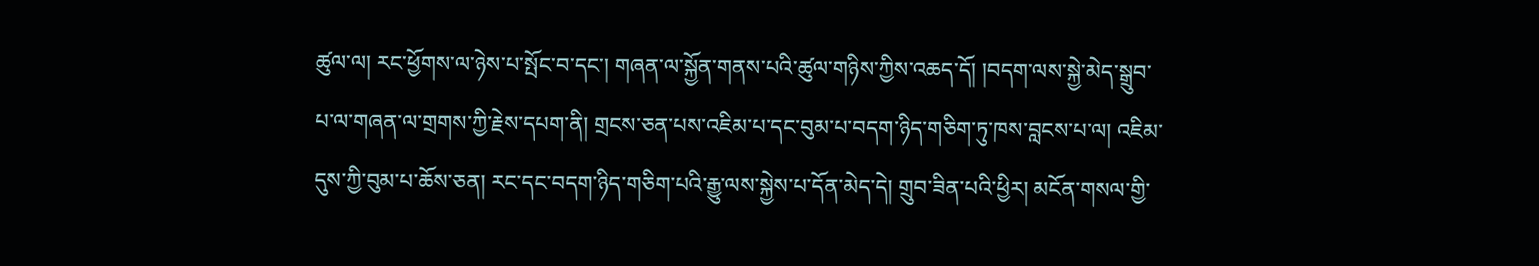ཚུལ་ལ། རང་ཕྱོགས་ལ་ཉེས་པ་སྤོང་བ་དང་། གཞན་ལ་སྐྱོན་གནས་པའི་ཚུལ་གཉིས་ཀྱིས་འཆད་དོ། །བདག་ལས་སྐྱེ་མེད་སྒྲུབ་པ་ལ་གཞན་ལ་གྲགས་ཀྱི་རྗེས་དཔག་ནི། གྲངས་ཅན་པས་འཇིམ་པ་དང་བུམ་པ་བདག་ཉིད་གཅིག་ཏུ་ཁས་བླངས་པ་ལ། འཇིམ་དུས་ཀྱི་བུམ་པ་ཆོས་ཅན། རང་དང་བདག་ཉིད་གཅིག་པའི་རྒྱུ་ལས་སྐྱེས་པ་དོན་མེད་དེ། གྲུབ་ཟིན་པའི་ཕྱིར། མངོན་གསལ་གྱི་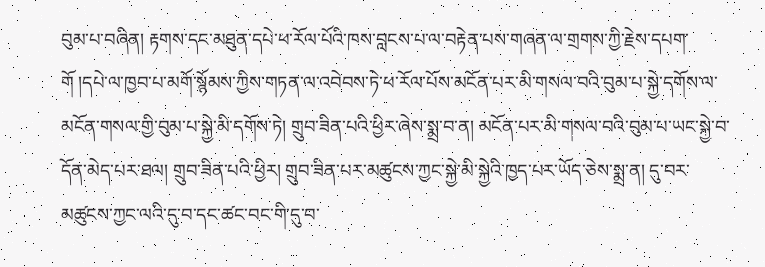བུམ་པ་བཞིན། རྟགས་དང་མཐུན་དཔེ་ཕ་རོལ་པོའི་ཁས་བླངས་པ་ལ་བརྟེན་པས་གཞན་ལ་གྲགས་ཀྱི་རྗེས་དཔག་གོ །དཔེ་ལ་ཁྱབ་པ་མགོ་སྙོམས་ཀྱིས་གཏན་ལ་འབེབས་ཏེ་ཕ་རོལ་པོས་མངོན་པར་མི་གསལ་བའི་བུམ་པ་སྐྱེ་དགོས་ལ་མངོན་གསལ་གྱི་བུམ་པ་སྐྱེ་མི་དགོས་ཏེ། གྲུབ་ཟིན་པའི་ཕྱིར་ཞེས་སྨྲ་བ་ན། མངོན་པར་མི་གསལ་བའི་བུམ་པ་ཡང་སྐྱེ་བ་དོན་མེད་པར་ཐལ། གྲུབ་ཟིན་པའི་ཕྱིར། གྲུབ་ཟིན་པར་མཚུངས་ཀྱང་སྐྱེ་མི་སྐྱེའི་ཁྱད་པར་ཡོད་ཅེས་སྨྲ་ན། དུ་བར་མཚུངས་ཀྱང་ལའི་དུ་བ་དང་ཚང་བང་གི་དུ་བ་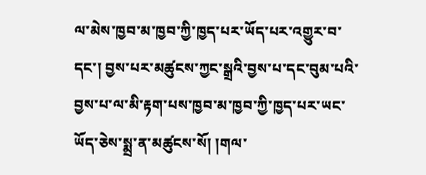ལ་མེས་ཁྱབ་མ་ཁྱབ་ཀྱི་ཁྱད་པར་ཡོད་པར་འགྱུར་བ་དང་། བྱས་པར་མཚུངས་ཀྱང་སྒྲའི་བྱས་པ་དང་བུམ་པའི་བྱས་པ་ལ་མི་རྟག་པས་ཁྱབ་མ་ཁྱབ་ཀྱི་ཁྱད་པར་ཡང་ཡོད་ཅེས་སྨྲ་ན་མཚུངས་སོ། །གལ་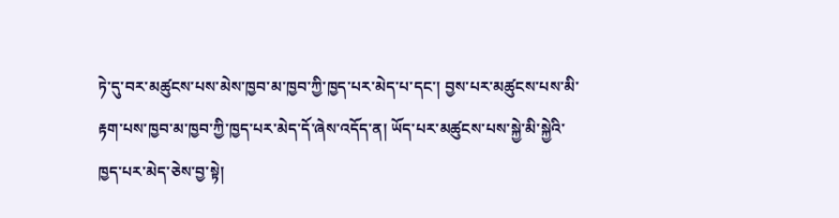ཏེ་དུ་བར་མཚུངས་པས་མེས་ཁྱབ་མ་ཁྱབ་ཀྱི་ཁྱད་པར་མེད་པ་དང་། བྱས་པར་མཚུངས་པས་མི་རྟག་པས་ཁྱབ་མ་ཁྱབ་ཀྱི་ཁྱད་པར་མེད་དོ་ཞེས་འདོད་ན། ཡོད་པར་མཚུངས་པས་སྐྱེ་མི་སྐྱེའི་ཁྱད་པར་མེད་ཅེས་བྱ་སྟེ།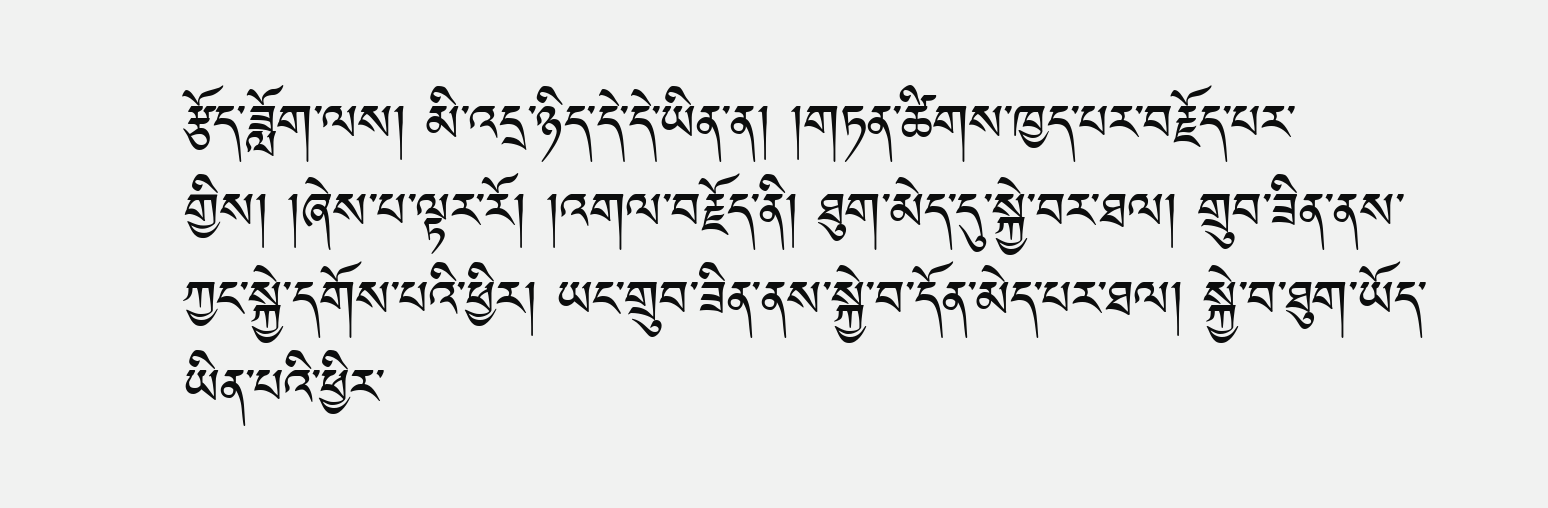རྩོད་ཟློག་ལས། མི་འདྲ་ཉིད་དེ་དེ་ཡིན་ན། །གཏན་ཚིགས་ཁྱད་པར་བརྗོད་པར་གྱིས། །ཞེས་པ་ལྟར་རོ། །འགལ་བརྗོད་ནི། ཐུག་མེད་དུ་སྐྱེ་བར་ཐལ། གྲུབ་ཟིན་ནས་ཀྱང་སྐྱེ་དགོས་པའི་ཕྱིར། ཡང་གྲུབ་ཟིན་ནས་སྐྱེ་བ་དོན་མེད་པར་ཐལ། སྐྱེ་བ་ཐུག་ཡོད་ཡིན་པའི་ཕྱིར་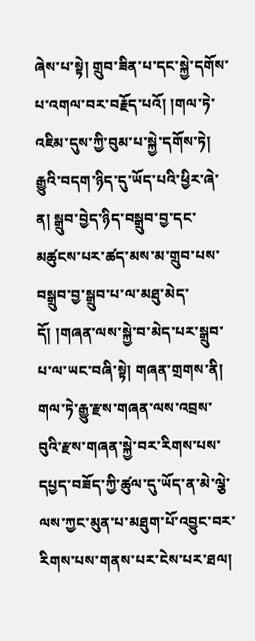ཞེས་པ་སྟེ། གྲུབ་ཟིན་པ་དང་སྐྱེ་དགོས་པ་འགལ་བར་བརྗོད་པའོ། །གལ་ཏེ་འཇིམ་དུས་ཀྱི་བུམ་པ་སྐྱེ་དགོས་ཏེ། རྒྱུའི་བདག་ཉིད་དུ་ཡོད་པའི་ཕྱིར་ཞེ་ན། སྒྲུབ་བྱེད་ཉིད་བསྒྲུབ་བྱ་དང་མཚུངས་པར་ཚད་མས་མ་གྲུབ་པས་བསྒྲུབ་བྱ་སྒྲུབ་པ་ལ་མཐུ་མེད་དོ། །གཞན་ལས་སྐྱེ་བ་མེད་པར་སྒྲུབ་པ་ལ་ཡང་བཞི་སྟེ། གཞན་གྲགས་ནི། གལ་ཏེ་རྒྱུ་རྫས་གཞན་ལས་འབྲས་བུའི་རྫས་གཞན་སྐྱེ་བར་རིགས་པས་དཔྱད་བཟོད་ཀྱི་ཚུལ་དུ་ཡོད་ན་མེ་ལྕེ་ལས་ཀྱང་མུན་པ་མཐུག་པོ་འབྱུང་བར་རིགས་པས་གནས་པར་ངེས་པར་ཐལ།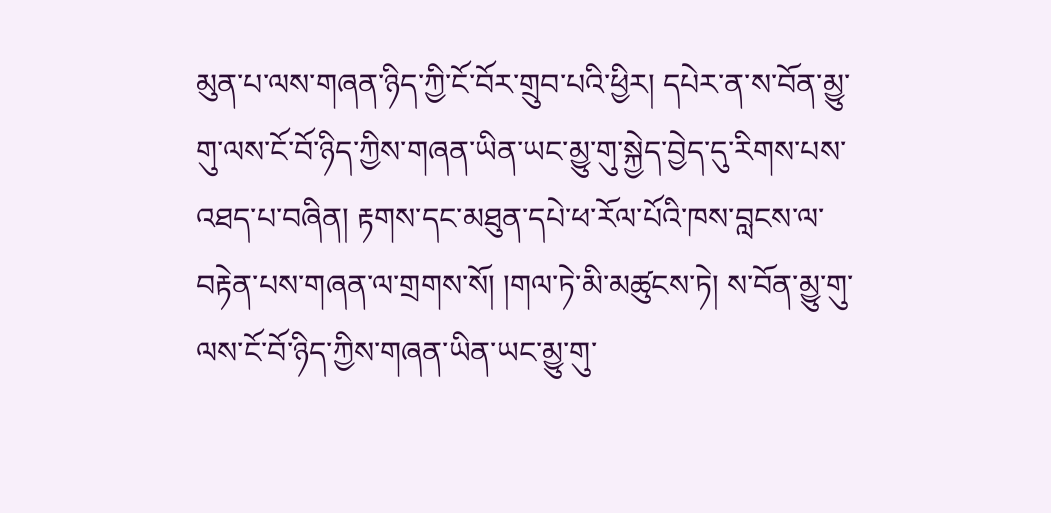མུན་པ་ལས་གཞན་ཉིད་ཀྱི་ངོ་བོར་གྲུབ་པའི་ཕྱིར། དཔེར་ན་ས་བོན་མྱུ་གུ་ལས་ངོ་བོ་ཉིད་ཀྱིས་གཞན་ཡིན་ཡང་མྱུ་གུ་སྐྱེད་བྱེད་དུ་རིགས་པས་འཐད་པ་བཞིན། རྟགས་དང་མཐུན་དཔེ་ཕ་རོལ་པོའི་ཁས་བླངས་ལ་བརྟེན་པས་གཞན་ལ་གྲགས་སོ། །གལ་ཏེ་མི་མཚུངས་ཏེ། ས་བོན་མྱུ་གུ་ལས་ངོ་བོ་ཉིད་ཀྱིས་གཞན་ཡིན་ཡང་མྱུ་གུ་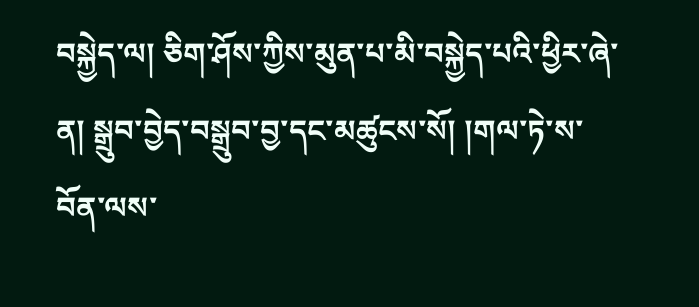བསྐྱེད་ལ། ཅིག་ཤོས་ཀྱིས་མུན་པ་མི་བསྐྱེད་པའི་ཕྱིར་ཞེ་ན། སྒྲུབ་བྱེད་བསྒྲུབ་བྱ་དང་མཚུངས་སོ། །གལ་ཏེ་ས་བོན་ལས་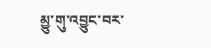མྱུ་གུ་འབྱུང་བར་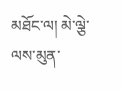མཐོང་ལ། མེ་ལྕེ་ལས་མུན་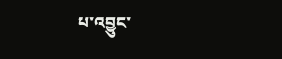པ་འབྱུང་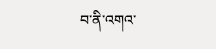བ་ནི་འགའ་